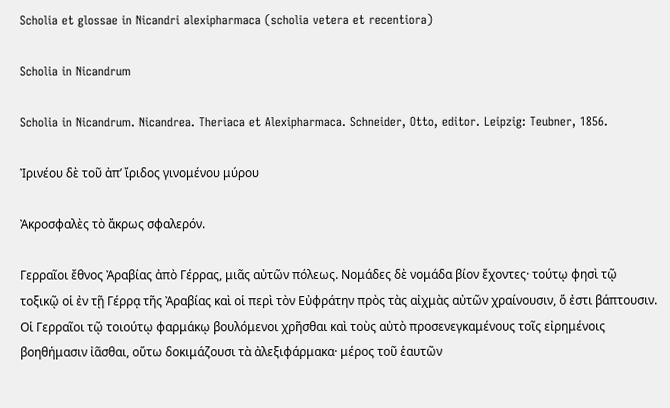Scholia et glossae in Nicandri alexipharmaca (scholia vetera et recentiora)

Scholia in Nicandrum

Scholia in Nicandrum. Nicandrea. Theriaca et Alexipharmaca. Schneider, Otto, editor. Leipzig: Teubner, 1856.

Ἰρινέου δὲ τοῦ ἀπ’ ἴριδος γινομένου μύρου

Ἀκροσφαλὲς τὸ ἄκρως σφαλερόν.

Γερραῖοι ἔθνος Ἀραβίας ἀπὸ Γέρρας, μιᾶς αὐτῶν πόλεως. Νομάδες δὲ νομάδα βίον ἔχοντες· τούτῳ φησὶ τῷ τοξικῷ οἱ ἐν τῇ Γέρρᾳ τῆς Ἀραβίας καὶ οἱ περὶ τὸν Εὐφράτην πρὸς τὰς αἰχμὰς αὐτῶν χραίνουσιν, ὅ ἐστι βάπτουσιν. Οἱ Γερραῖοι τῷ τοιούτῳ φαρμάκῳ βουλόμενοι χρῆσθαι καὶ τοὺς αὐτὸ προσενεγκαμένους τοῖς εἰρημένοις βοηθήμασιν ἰᾶσθαι, οὕτω δοκιμάζουσι τὰ ἀλεξιφάρμακα· μέρος τοῦ ἑαυτῶν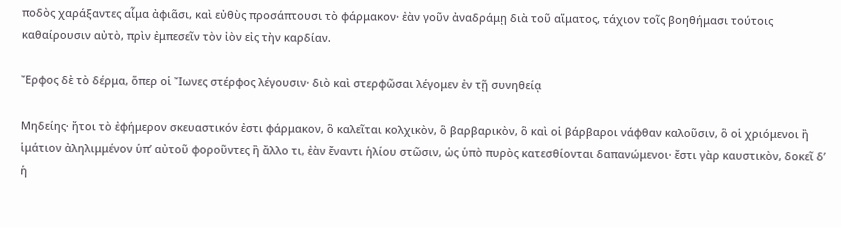ποδὸς χαράξαντες αἷμα ἀφιᾶσι, καὶ εὐθὺς προσάπτουσι τὸ φάρμακον· ἐὰν γοῦν ἀναδράμῃ διὰ τοῦ αἵματος, τάχιον τοῖς βοηθήμασι τούτοις καθαίρουσιν αὐτὸ, πρὶν ἐμπεσεῖν τὸν ἰὸν εἰς τὴν καρδίαν.

Ἔρφος δὲ τὸ δέρμα, ὅπερ οἱ Ἴωνες στέρφος λέγουσιν· διὸ καὶ στερφῶσαι λέγομεν ἐν τῇ συνηθείᾳ

Μηδείης· ἤτοι τὸ ἐφήμερον σκευαστικόν ἐστι φάρμακον, ὃ καλεῖται κολχικὸν, ὃ βαρβαρικὸν, ὃ καὶ οἱ βάρβαροι νάφθαν καλοῦσιν, ὃ οἱ χριόμενοι ἢ ἱμάτιον ἀληλιμμένον ὑπ’ αὐτοῦ φοροῦντες ἢ ἄλλο τι, ἐὰν ἔναντι ἡλίου στῶσιν, ὡς ὑπὸ πυρὸς κατεσθίονται δαπανώμενοι· ἔστι γὰρ καυστικὸν, δοκεῖ δ’ ἡ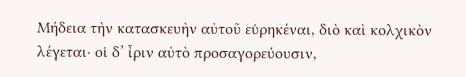Μήδεια τὴν κατασκευὴν αὐτοῦ εὑρηκέναι, διὸ καὶ κολχικὸν λέγεται· οἱ δ’ ἶριν αὐτὸ προσαγορεύουσιν,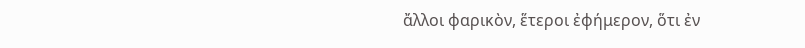ἄλλοι φαρικὸν, ἕτεροι ἐφήμερον, ὅτι ἐν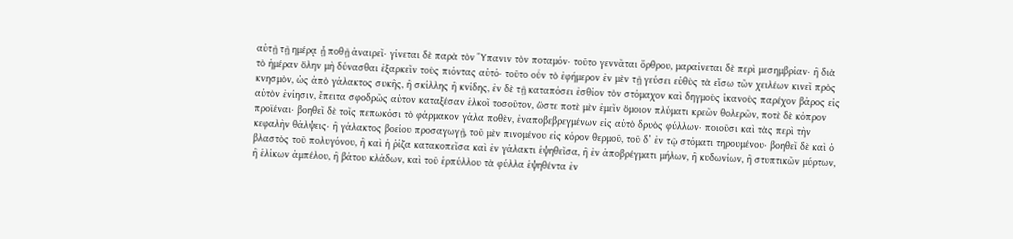αὐτῇ τῇ ημέρᾳ ᾗ ποθῇ ἀναιρεῖ· γίνεται δὲ παρὰ τὸν Ὕπανιν τὸν ποταμόν· τοῦτο γεννᾶται ὄρθρου, μαραίνεται δὲ περὶ μεσημβρίαν· ἢ διὰ τὸ ἡμέραν ὅλην μὴ δύνασθαι ἐξαρκεῖν τοὺς πιόντας αὐτό· τοῦτο οὖν τὸ ἐφήμερον ἐν μὲν τῇ γεύσει εὐθὺς τὰ εἴσω τῶν χειλέων κινεῖ πρὸς κνησμὸν, ὡς ἀπὸ γάλακτος συκῆς, ἢ σκίλλης ἢ κνίδης, ἐν δὲ τῇ καταπόσει ἐσθίον τὸν στόμαχον καὶ δηγμοὺς ἱκανοὺς παρέχον βάρος εἰς αὐτὸν ἐνίησιν, ἔπειτα σφοδρῶς αὐτον καταξέσαν ἑλκοῖ τοσοῦτον, ὥστε ποτὲ μὲν ἐμεῖν ὅμοιον πλύματι κρεῶν θολερῶν, ποτὲ δὲ κόπρον προϊέναι· βοηθεῖ δὲ τοῖς πεπωκόσι τὸ φάρμακον γάλα ποθὲν, ἐναποβεβρεγμένων εἰς αὐτὸ δρυὸς φύλλων· ποιοῦσι καὶ τὰς περὶ τὴν κεφαλὴν θάλψεις· ἢ γάλακτος βοείου προσαγωγῇ, τοῦ μὲν πινομένου εἰς κόρον θερμοῦ, τοῦ δ’ ἐν τῷ στόματι τηρουμένου· βοηθεῖ δὲ καὶ ὁ βλαστὸς τοῦ πολυγόνου, ἢ καὶ ἡ ῥίζα κατακοπεῖσα καὶ ἐν γάλακτι ἑψηθεῖσα, ἢ ἐν ἀποβρέγματι μήλων, ἢ κυδωνίων, ἢ στυπτικῶν μύρτων, ἢ ἑλίκων ἀμπέλου, ἢ βάτου κλάδων, καὶ τοῦ ἑρπύλλου τὰ φύλλα ἑψηθέντα ἐν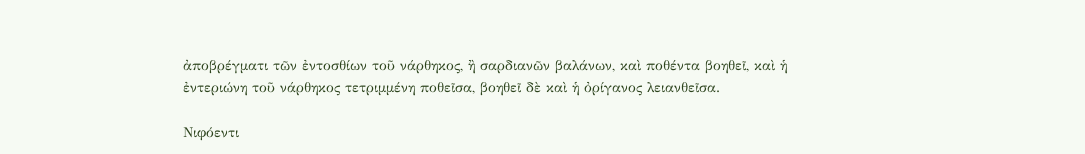ἀποβρέγματι τῶν ἐντοσθίων τοῦ νάρθηκος, ἢ σαρδιανῶν βαλάνων, καὶ ποθέντα βοηθεῖ, καὶ ἡ ἐντεριώνη τοῦ νάρθηκος τετριμμένη ποθεῖσα, βοηθεῖ δὲ καὶ ἡ ὀρίγανος λειανθεῖσα.

Νιφόεντι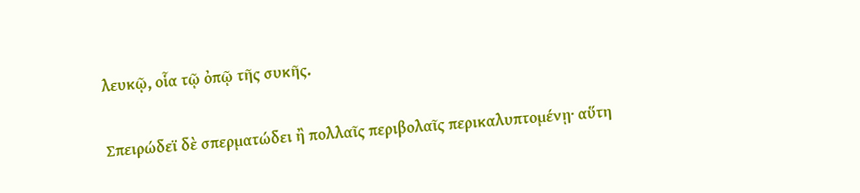λευκῷ, οἷα τῷ ὀπῷ τῆς συκῆς.

Σπειρώδεϊ δὲ σπερματώδει ἢ πολλαῖς περιβολαῖς περικαλυπτομένῃ· αὕτη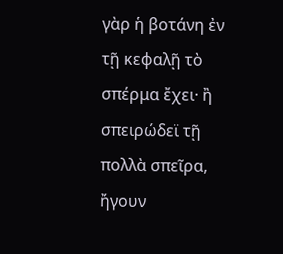γὰρ ἡ βοτάνη ἐν τῇ κεφαλῇ τὸ σπέρμα ἔχει· ἢ σπειρώδεϊ τῇ πολλὰ σπεῖρα, ἤγουν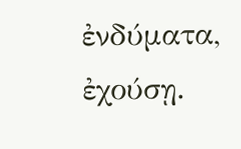ἐνδύματα, ἐχούσῃ.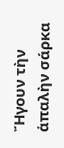Ἤγουν τὴν ἁπαλὴν σάρκα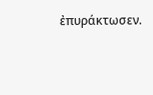ἐπυράκτωσεν.